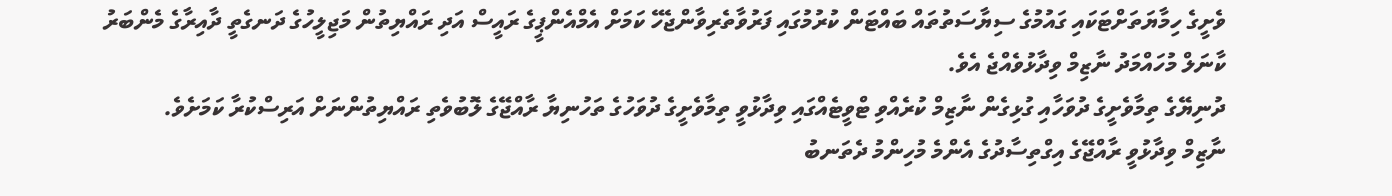ވެށީގެ ހިމާޔަތަށްޓަކައި ގައުމުގެ ސިޔާސަތުތައް ބައްޓަން ކުރުމުގައި ފަރުވާތެރިވާންޖެހޭ ކަމަށް އެމްއެންޕީގެ ރައީސް އަދި ރައްޔިތުން މަޖިލީހުގެ ދަނގެތީ ދާއިރާގެ މެންބަރު ކާނަލް މުހައްމަދު ނާޒިމް ވިދާޅުވެއްޖެ އެވެ.
ދުނިޔޭގެ ތިމާވެށީގެ ދުވަހާއި ގުޅިގެން ނާޒިމް ކުރެއްވި ޓްވީޓެއްގައި ވިދާޅުވީ ތިމާވެށީގެ ދުވަހުގެ ތަހުނިޔާ ރާއްޖޭގެ ލޮބުވެތި ރައްޔިތުންނަށް އަރިސްކުރާ ކަމަށެވެ.
ނާޒިމް ވިދާޅުވީ ރާއްޖޭގެ އިގްތިސާދުގެ އެންމެ މުހިންމު ދެތަނބު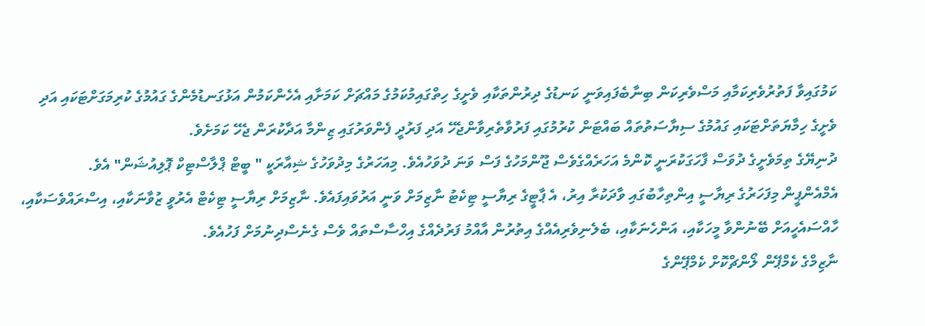ކަމުގައިވާ ފަތުރުވެރިކަމާއި މަސްވެރިކަން ބިނާބެފައިވަނީ ކަނޑުގެ ދިރުންތަކާއި ވެށީގެ ހިތްގައިމުކަމުގެ މައްޗަށް ކަމަށާއި އެހެންކަމުން އަޅުގަނޑުމެންގެ ގައުމުގެ ކުރިމަގަށްޓަކައި އަދި ވެށީގެ ހިމާޔަތަށްޓަކައި ގައުމުގެ ސިޔާސަތުތައް ބައްޓަން ކުރުމުގައި ފަރުވާތެރިވާންޖެހޭ އަދި ފަރުދީ ފެންވަރުގައި ޒިންމާ އަދާކުރަން ޖެހޭ ކަމަށެވެ.
ދުނިޔޭގެ ތިމަވެށީގެ ދުވަސް ފާހަގަކުރަނީ ކޮންމެ އަހަރެއްގެވެސް ޖޫންމަހުގެ ފަސް ވަނަ ދުވަހުއެވެ. މިއަހަރުގެ މިދުވަހުގެ ޝިއާރަކީ " ބީޓް ޕްލާސްޓިކް ޕޮލިއުޝަން" އެވެ.
އެމްއެންޕީން މިފަހަރުގެ ރިޔާސީ އިންތިހާބުގައި ވާދަކުރާ އިރު، އެ ޕާޓީގެ ރިޔާސީ ޓިކެޓު ނާޒިމަށް ވަނީ އަރުވައިފައެވެ. ނާޒިމަށް ރިޔާސީ ޓިކެޓް އެރުވީ ޒުވާނަކާއި، އިސްރައްވެސަކާއި، ހާއްސައެހީއަށް ބޭނުންވާ މީހަކާއި، އަންހެނަކާއި، ބެލެނިވެރިއެއްގެ އިތުރުން އާއްމު ފަރުދެއްގެ އިހްސާސްތައް ވެސް ގެނެސްދިނުމަށް ފަހުއެވެ.
ނާޒިމްގެ ކެމްޕޭން ލޯންޗްކޮށް ކެމްޕޭންގެ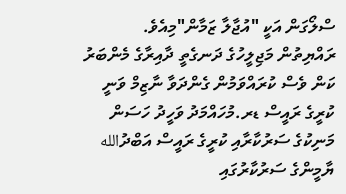ސްލޯގަން އަކީ "އުޖާލާ ޒަމާން"މިއެވެ.
ރައްޔިތުން މަޖިލީހުގެ ދަނގެތީ ދާއިރާގެ މެންބަރު ކަން ވެސް ކުރައްވަމުން ގެންދަވާ ނާޒިމް ވަނީ ކުރީގެ ރައީސް ޑރ.މުހައްމަދު ވަހީދު ހަސަން މަނިކުގެ ސަރުކާރާއި ކުރީގެ ރައީސް އަބްދުالله ޔާމީންގެ ސަރުކާރުގައި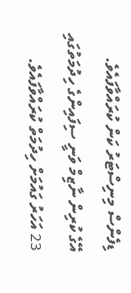ޑިފެންސް މިނިސްޓަރު ކަން ކުރައްވާފައެވެ.
އޭގެ ކުރިން ނާޒިމް ވަނީ ސިފައިންގެ ހިދުމަތުގައި 23 އަހަރު ގައުމަށް ހިދުމަތް ކުރައްވާފައެވެ.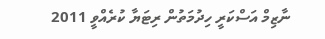ނާޒިމް އަސްކަރީ ހިދުމަތުން ރިޓަޔާ ކުރެއްވީ 2011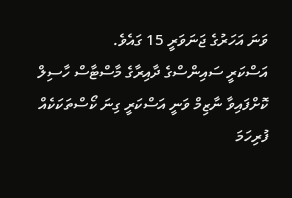ވަނަ އަހަރުގެ ޖަނަވަރީ 15 ގައެވެ.
އަސްކަރީ ސައިންސްގެ ދާއިރާގެ މާސްޓާސް ހާސިލް ކޮށްފައިވާ ނާޒިމް ވަނީ އަސްކަރީ ގިނަ ކޯސްތަކަކެއް ފުރިހަމަ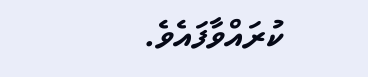ކުރައްވާފައެވެ.